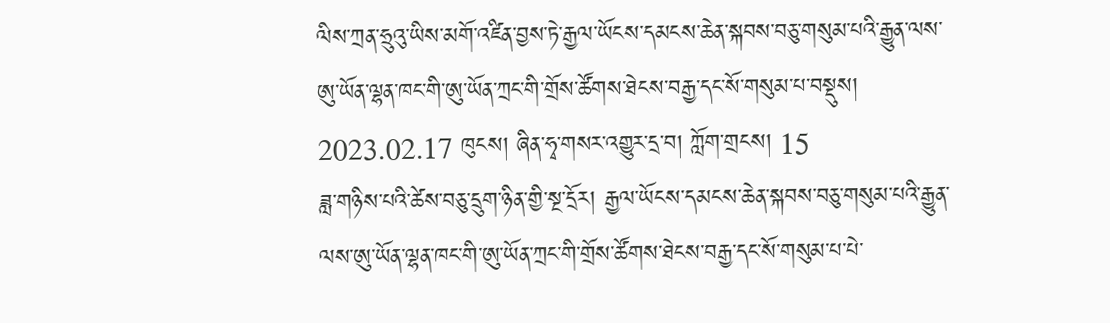ལིས་ཀྲན་ཧྲུའུ་ཡིས་མགོ་འཛིན་བྱས་ཏེ་རྒྱལ་ཡོངས་དམངས་ཆེན་སྐབས་བཅུ་གསུམ་པའི་རྒྱུན་ལས་ཨུ་ཡོན་ལྷན་ཁང་གི་ཨུ་ཡོན་ཀྲང་གི་གྲོས་ཚོགས་ཐེངས་བརྒྱ་དང་སོ་གསུམ་པ་བསྡུས།
2023.02.17 ཁུངས། ཞིན་ཧྭ་གསར་འགྱུར་དྲ་བ། ཀློག་གྲངས། 15
ཟླ་གཉིས་པའི་ཚེས་བཅུ་དྲུག་ཉིན་གྱི་སྔ་དྲོར། རྒྱལ་ཡོངས་དམངས་ཆེན་སྐབས་བཅུ་གསུམ་པའི་རྒྱུན་ལས་ཨུ་ཡོན་ལྷན་ཁང་གི་ཨུ་ཡོན་ཀྲང་གི་གྲོས་ཚོགས་ཐེངས་བརྒྱ་དང་སོ་གསུམ་པ་པེ་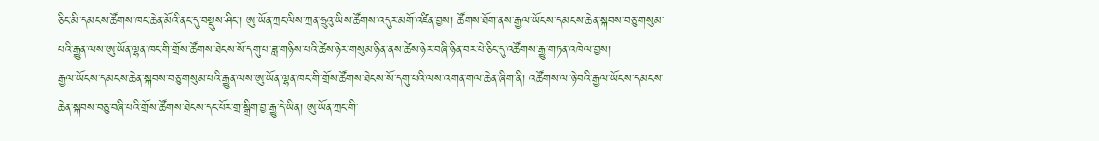ཅིང་མི་དམངས་ཚོགས་ཁང་ཆེན་མོའི་ནང་དུ་བསྡུས་ཤིང་། ཨུ་ཡོན་ཀྲང་ལིས་ཀྲན་ཧྲུའུ་ཡིས་ཚོགས་འདུར་མགོ་འཛིན་བྱས། ཚོགས་ཐོག་ནས་རྒྱལ་ཡོངས་དམངས་ཆེན་སྐབས་བཅུ་གསུམ་པའི་རྒྱུན་ལས་ཨུ་ཡོན་ལྷན་ཁང་གི་གྲོས་ཚོགས་ཐེངས་སོ་དགུ་པ་ཟླ་གཉིས་པའི་ཚེས་ཉེར་གསུམ་ཉིན་ནས་ཚེས་ཉེར་བཞི་ཉིན་བར་པེ་ཅིང་དུ་འཚོགས་རྒྱུ་གཏན་འཁེལ་བྱས།
རྒྱལ་ཡོངས་དམངས་ཆེན་སྐབས་བཅུ་གསུམ་པའི་རྒྱུན་ལས་ཨུ་ཡོན་ལྷན་ཁང་གི་གྲོས་ཚོགས་ཐེངས་སོ་དགུ་པའི་ལས་འགན་གལ་ཆེན་ཞིག་ནི། འཚོགས་ལ་ཉེ་བའི་རྒྱལ་ཡོངས་དམངས་ཆེན་སྐབས་བཅུ་བཞི་པའི་གྲོས་ཚོགས་ཐེངས་དང་པོར་གྲ་སྒྲིག་བྱ་རྒྱུ་དེ་ཡིན། ཨུ་ཡོན་ཀྲང་གི་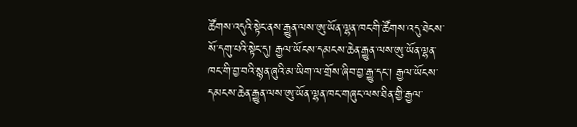ཚོགས་འདུའི་སྟེང་ནས་རྒྱུན་ལས་ཨུ་ཡོན་ལྷན་ཁང་གི་ཚོགས་འདུ་ཐེངས་སོ་དགུ་པའི་སྟེང་དུ། རྒྱལ་ཡོངས་དམངས་ཆེན་རྒྱུན་ལས་ཨུ་ཡོན་ལྷན་ཁང་གི་བྱ་བའི་སྙན་ཞུའི་མ་ཡིག་ལ་གྲོས་ཞིབ་བྱ་རྒྱུ་དང་། རྒྱལ་ཡོངས་དམངས་ཆེན་རྒྱུན་ལས་ཨུ་ཡོན་ལྷན་ཁང་གཞུང་ལས་ཐིན་གྱི་རྒྱལ་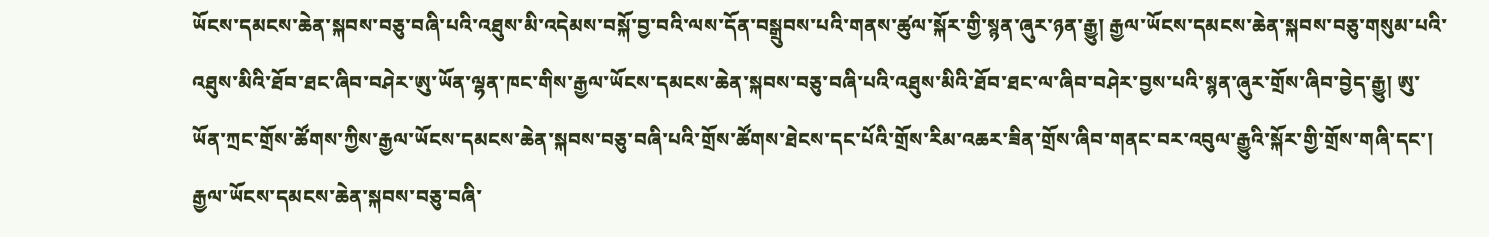ཡོངས་དམངས་ཆེན་སྐབས་བཅུ་བཞི་པའི་འཐུས་མི་འདེམས་བསྐོ་བྱ་བའི་ལས་དོན་བསྒྲུབས་པའི་གནས་ཚུལ་སྐོར་གྱི་སྙན་ཞུར་ཉན་རྒྱུ། རྒྱལ་ཡོངས་དམངས་ཆེན་སྐབས་བཅུ་གསུམ་པའི་འཐུས་མིའི་ཐོབ་ཐང་ཞིབ་བཤེར་ཨུ་ཡོན་ལྷན་ཁང་གིས་རྒྱལ་ཡོངས་དམངས་ཆེན་སྐབས་བཅུ་བཞི་པའི་འཐུས་མིའི་ཐོབ་ཐང་ལ་ཞིབ་བཤེར་བྱས་པའི་སྙན་ཞུར་གྲོས་ཞིབ་བྱེད་རྒྱུ། ཨུ་ཡོན་ཀྲང་གྲོས་ཚོགས་ཀྱིས་རྒྱལ་ཡོངས་དམངས་ཆེན་སྐབས་བཅུ་བཞི་པའི་གྲོས་ཚོགས་ཐེངས་དང་པོའི་གྲོས་རིམ་འཆར་ཟིན་གྲོས་ཞིབ་གནང་བར་འབུལ་རྒྱུའི་སྐོར་གྱི་གྲོས་གཞི་དང་། རྒྱལ་ཡོངས་དམངས་ཆེན་སྐབས་བཅུ་བཞི་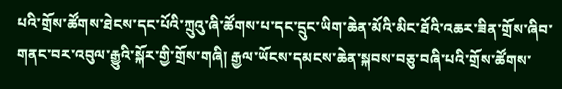པའི་གྲོས་ཚོགས་ཐེངས་དང་པོའི་ཀྲུའུ་ཞི་ཚོགས་པ་དང་དྲུང་ཡིག་ཆེན་མོའི་མིང་ཐོའི་འཆར་ཟིན་གྲོས་ཞིབ་གནང་བར་འབུལ་རྒྱུའི་སྐོར་གྱི་གྲོས་གཞི། རྒྱལ་ཡོངས་དམངས་ཆེན་སྐབས་བཅུ་བཞི་པའི་གྲོས་ཚོགས་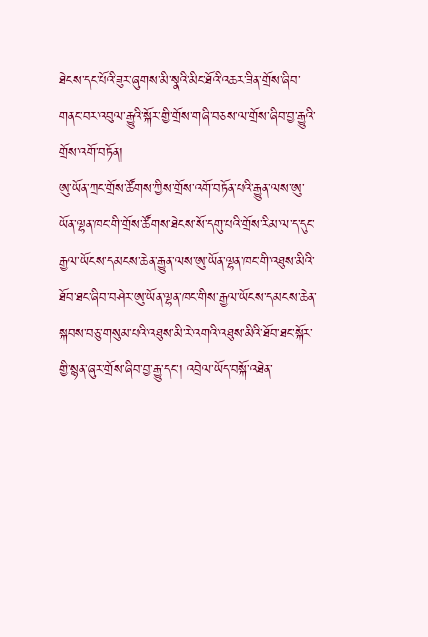ཐེངས་དང་པོའི་ཟུར་ཞུགས་མི་སྣའི་མིང་ཐོའི་འཆར་ཟིན་གྲོས་ཞིབ་གནང་བར་འབུལ་རྒྱུའི་སྐོར་གྱི་གྲོས་གཞི་བཅས་ལ་གྲོས་ཞིབ་བྱ་རྒྱུའི་གྲོས་འགོ་བཏོན།
ཨུ་ཡོན་ཀྲང་གྲོས་ཚོགས་ཀྱིས་གྲོས་འགོ་བཏོན་པའི་རྒྱུན་ལས་ཨུ་ཡོན་ལྷན་ཁང་གི་གྲོས་ཚོགས་ཐེངས་སོ་དགུ་པའི་གྲོས་རིམ་ལ་ད་དུང་རྒྱལ་ཡོངས་དམངས་ཆེན་རྒྱུན་ལས་ཨུ་ཡོན་ལྷན་ཁང་གི་འཐུས་མིའི་ཐོབ་ཐང་ཞིབ་བཤེར་ཨུ་ཡོན་ལྷན་ཁང་གིས་རྒྱལ་ཡོངས་དམངས་ཆེན་སྐབས་བཅུ་གསུམ་པའི་འཐུས་མི་རེ་འགའི་འཐུས་མིའི་ཐོབ་ཐང་སྐོར་གྱི་སྙན་ཞུར་གྲོས་ཞིབ་བྱ་རྒྱུ་དང་། འབྲེལ་ཡོད་བསྐོ་འཐེན་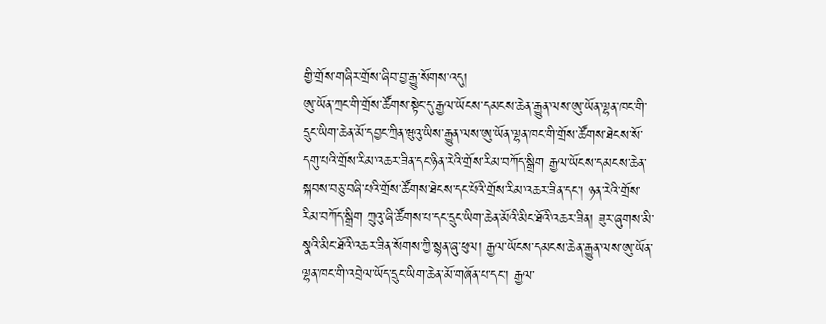གྱི་གྲོས་གཞིར་གྲོས་ཞིབ་བྱ་རྒྱུ་སོགས་འདུ།
ཨུ་ཡོན་ཀྲང་གི་གྲོས་ཚོགས་སྟེང་དུ་རྒྱལ་ཡོངས་དམངས་ཆེན་རྒྱུན་ལས་ཨུ་ཡོན་ལྷན་ཁང་གི་དྲུང་ཡིག་ཆེན་མོ་དབྱང་ཀྲིན་ཝུའུ་ཡིས་རྒྱུན་ལས་ཨུ་ཡོན་ལྷན་ཁང་གི་གྲོས་ཚོགས་ཐེངས་སོ་དགུ་པའི་གྲོས་རིམ་འཆར་ཟིན་དང་ཉིན་རེའི་གྲོས་རིམ་བཀོད་སྒྲིག རྒྱལ་ཡོངས་དམངས་ཆེན་སྐབས་བཅུ་བཞི་པའི་གྲོས་ཚོགས་ཐེངས་དང་པོའི་གྲོས་རིམ་འཆར་ཟིན་དང་། ཉན་རེའི་གྲོས་རིམ་བཀོད་སྒྲིག ཀྲུའུ་ཞི་ཚོགས་པ་དང་དྲུང་ཡིག་ཆེན་མོའི་མིང་ཐོའི་འཆར་ཟིན། ཟུར་ཞུགས་མི་སྣའི་མིང་ཐོའི་འཆར་ཟིན་སོགས་ཀྱི་སྙན་ཞུ་ཕུལ། རྒྱལ་ཡོངས་དམངས་ཆེན་རྒྱུན་ལས་ཨུ་ཡོན་ལྷན་ཁང་གི་འབྲེལ་ཡོད་དྲུང་ཡིག་ཆེན་མོ་གཞོན་པ་དང་། རྒྱལ་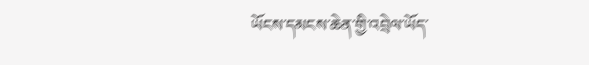ཡོངས་དམངས་ཆེན་གྱི་འབྲེལ་ཡོད་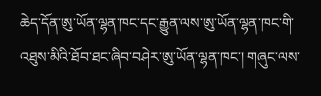ཆེད་དོན་ཨུ་ཡོན་ལྷན་ཁང་དང་རྒྱུན་ལས་ཨུ་ཡོན་ལྷན་ཁང་གི་འཐུས་མིའི་ཐོབ་ཐང་ཞིབ་བཤེར་ཨུ་ཡོན་ལྷན་ཁང་། གཞུང་ལས་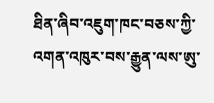ཐིན་ཞིབ་འཇུག་ཁང་བཅས་ཀྱི་འགན་འཁུར་བས་རྒྱུན་ལས་ཨུ་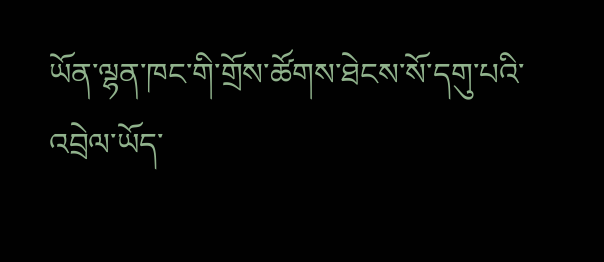ཡོན་ལྷན་ཁང་གི་གྲོས་ཚོགས་ཐེངས་སོ་དགུ་པའི་འབྲེལ་ཡོད་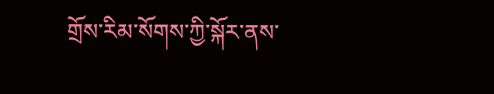གྲོས་རིམ་སོགས་ཀྱི་སྐོར་ནས་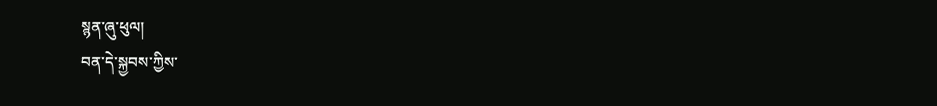སྙན་ཞུ་ཕུལ།
བན་དེ་སྐྱབས་ཀྱིས་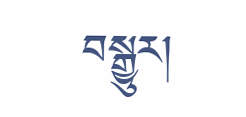བསྒྱུར།